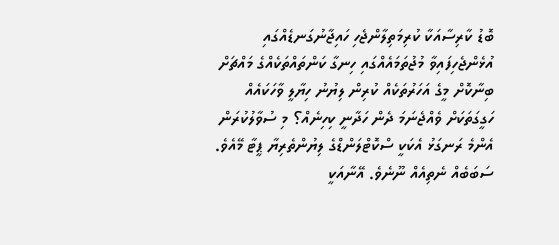ބޮޑު ކާރިސާއަކާ ކުރިމަތިލާންޖެހި ހައިޖާނުގަނޑެއްގައި އުޅެންޖެހިފައިވާ މުޖުތަމައެއްގައި ހިނގާ ކަންތައްތަކެއްގެ މައްޗަށް ބިނާކޮށް މީގެ އަހަރުތަކެއް ކުރިން ލިޔުނު ހިޔާލީ ވާހަކައެއް ހަގީގަތަކަށް ވެއްޖެނަމަ ދެން ހަދާނީ ކިހިނެއް؟ މި ސުވާލުކުރަން އެންމެ ރަނގަޅު އެކަކީ ސްކޮޓްލަންޑްގެ ލިޔުންތެރިޔާ ޕީޓާ މޭއެވެ.
ސަބަބެއް ނެތިއެއް ނޫނެވެ. އޭނާއަކީ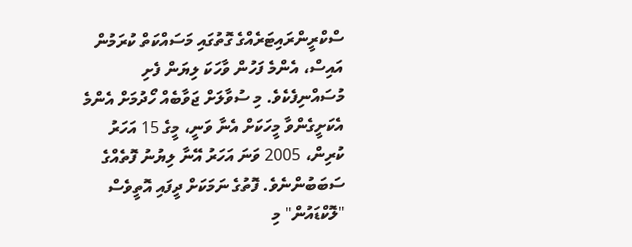ސްކްރީންރައިޓަރެއްގެ ގޮތުގައި މަސައްކަތް ކުރަމުން އައިސް، އެންމެ ފަހުން ވާހަކަ ލިޔަން ފެށި މުސައްނިފެކެވެ. މި ސުވާލަށް ޖަވާބެއް ހޯދުމަށް އެންމެ އެކަށީގެންވާ މީހަކަށް އެނާ ވަނީ، މީގެ 15 އަހަރު ކުރިން، 2005 ވަނަ އަހަރު އޭނާ ލިޔުނު ފޮތެއްގެ ސަބަބުންނެވެ. ފޮތުގެ ނަމަކަށް ދީފައި އޮތީވެސް "ލޮކްޑައުން" މި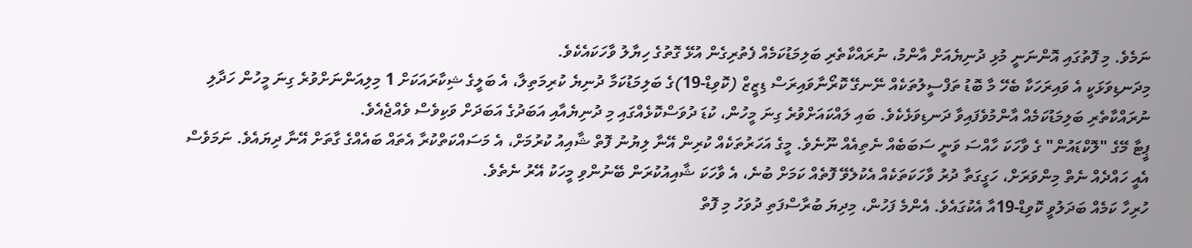ނަމެވެ. މި ފޮތުގައި އޮންނަނީ މުޅި ދުނިޔެއަށް އާންމު، ނުރައްކާތެރި ބަލިމަޑުކަމެއް ފެތުރިގެން އުޅޭ ގޮތުގެ ހިޔާލު ވާހަކައެކެވެ.
މިދަނޑިވަޅަކީ އެ ވައިރަހަކާ ބެހޭ މާ ބޮޑު ތަފްސީލުތަކެއް ނޭނގޭ ކޮރޯނާވައިރަސް ޑިޒީޒް (ކޮވިޑް-19)ގެ ބަލިމަޑުކަމާ ދުނިޔެ ކުރިމަތިލާ، އެ ބަލީގެ ޝިކާރައަކަށް 1 މިލިއަންނަށްވުރެ ގިނަ މީހުން ހަދާލި ނުރައްކާތެރި ބަލިމަޑުކަމެއް އާންމުވެފައިވާ ދަނޑިވަޅެކެވެ. ބައި ލައްކައަށްވުރެ ގިނަ މީހުން، ކުޑަ ދުވަސްކޮޅެއްގައި މި ދުނިޔެއާއި އަބަދުގެ އަބަދަށް ވަކިވެސް ވެއްޖެއެވެ.
ޕީޓާ މޭގެ "ލޮކްޑައުން" ގެ ވާހަކަ ހާއްސަ ވަނީ ސަބަބެއް ނެތިއެއް ނޫނެވެ. މީގެ އަހަރުތަކެއް ކުރިން އޭނާ ލިޔުނު ފޮތް ޝާއިއު ކުރުމަށް، އެ މަސައްކަތްކުރާ އެތައް ބައެއްގެ ގާތަށް އޭނާ ދިޔައެވެ. ނަމަވެސް އެއީ ހައްދެއް ނެތް މިންވަރަށް، ހަގީގަތާ ދުރު ވާހަކަތަކެއް އެކުލެވޭ ފޮތެއް ކަމަށް ބުނެ، އެ ވާހަކަ ޝާއިއުކުރަން ބޭނުންވި މީހަކު އޭރު ނެތެވެ.
ހުރިހާ ކަމެއް ބަދަލުވީ ކޮވިޑް-19އާ އެކުގައެވެ. އެންމެ ފަހުން، މިދިޔަ ބުރާސްފަތި ދުވަހު މި ފޮތް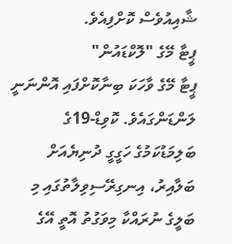ޝާއިއުވެސް ކޮށްފިއެވެ.
ޕީޓާ މޭގެ "ލޮކްޑައުން"
ޕީޓާ މޭގެ ވާހަކަ ބިނާކޮށްފައި އޮންނަނީ ލަންޑަންގައެވެ. ކޮވިޑް-19ގެ ބަލިމަޑުކަމުގެ ހަގީގީ ދުނިޔެއަށް ބަލާއިރު، އިނގިރޭސިވިލާތުގައި މި ބަލީގެ ނުރައްކާ މިވަގުތު އޮތީ އޭގެ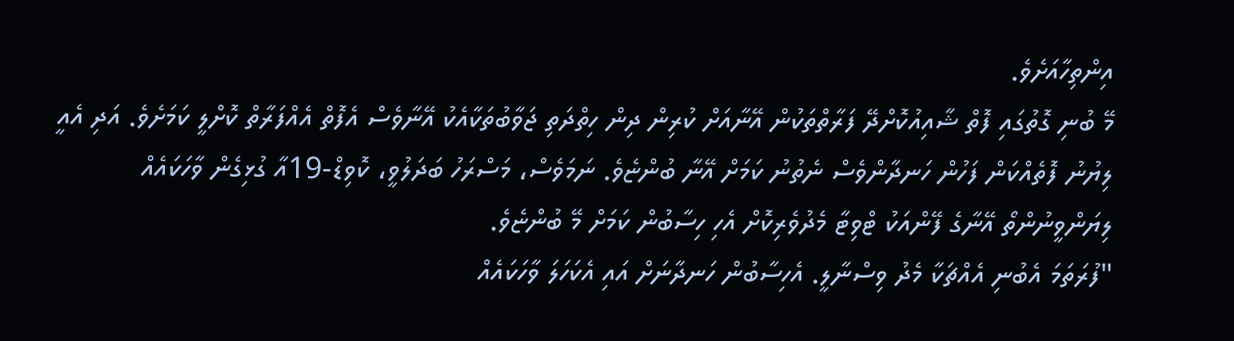އިންތިހާއަށެވެ.
މޭ ބުނި ގޮތުގައި ފޮތް ޝާއިއުކޮށްދޭ ފަރާތްތަކުން އޭނާއަށް ކުރިން ދިން ހިތްދަތި ޖަވާބުތަކާއެކު އޭނާވެސް އެފޮތް އެއްފަރާތް ކޮށްލީ ކަމަށެވެ. އަދި އެއީ ލިޔުނު ފޮތެއްކަން ފަހުން ހަނދާންވެސް ނެތުނު ކަމަށް އޭނާ ބުންޏެވެ. ނަމަވެސް، މަސްރަހު ބަދަލުވީ، ކޮވިޑް-19އާ ގުޅިގެން ވާހަކައެއް ލިޔަންވީނުންތޯ އޭނާގެ ފޭންއަކު ޓްވިޓާ މެދުވެރިކޮށް އެހި ހިސާބުން ކަމަށް މޭ ބުންޏެވެ.
"ފުރަތަމަ އެބުނި އެއްޗަކާ މެދު ވިސްނާލީ. އެހިސާބުން ހަނދާނަށް އައި އެކަހަލަ ވާހަކައެއް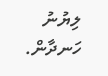ލިޔުނު ހަނދާން.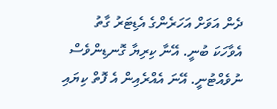ދެން އަވަށް އަހަރެންގެ އެޑިޓަރު ގާތު އެވާހަކަ ބުނީ. އޭނާ ކިރިޔާ ގޮނޑިންވެސް ނުވެއްޓުނީ. އޭނަ އެއްރެއިން އެ ފޮތް ކިޔައި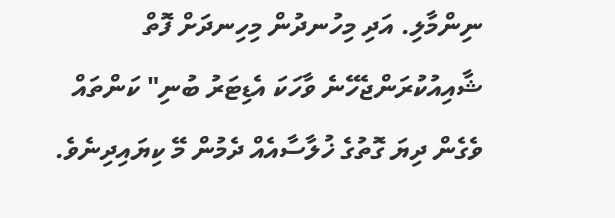ނިންމާލި. އަދި މިހުނދުން މިހިނދަށް ފޮތް ޝާއިއުކުރަންޖެހޭނެ ވާހަކަ އެޑިޓަރު ބުނި" ކަންތައް ވެގެން ދިޔަ ގޮތުގެ ޚުލާސާއެއް ދެމުން މޭ ކިޔައިދިނެވެ.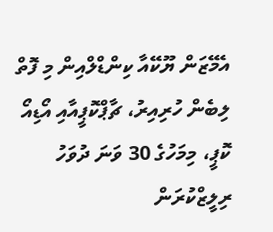އެމޭޒަން ޔޫކޭއާ ކިންޑްލްއިން މި ފޮތް ލިބެން ހުރިއިރު، ޗާޕްކޮޕީއާއި އޯޑިއޯ ކޮޕީ، މިމަހުގެ 30 ވަނަ ދުވަހު ރިލީޒްކުރަން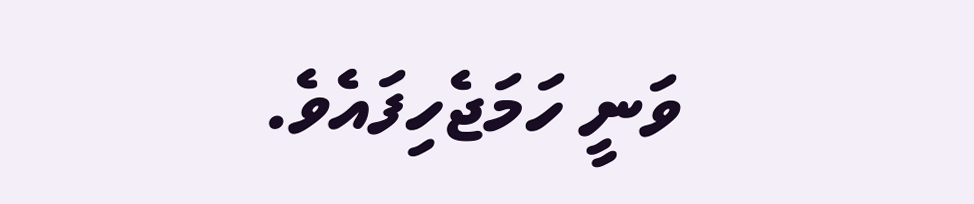ވަނީ ހަމަޖެހިފައެވެ.